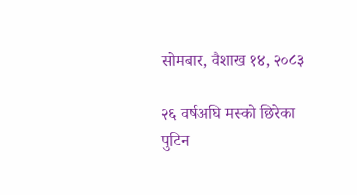सोमबार, वैशाख १४, २०८३

२६ वर्षअघि मस्को छिरेका पुटिन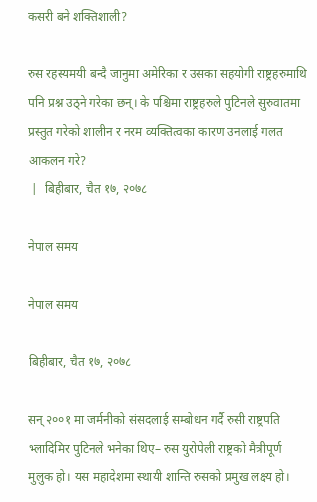कसरी बने शक्तिशाली?

रुस रहस्यमयी बन्दै जानुमा अमेरिका र उसका सहयोगी राष्ट्रहरुमाथि पनि प्रश्न उठ्ने गरेका छन्। के पश्चिमा राष्ट्रहरुले पुटिनले सुरुवातमा प्रस्तुत गरेको शालीन र नरम व्यक्तित्वका कारण उनलाई गलत आकलन गरे?
 |  बिहीबार, चैत १७, २०७८

नेपाल समय

नेपाल समय

बिहीबार, चैत १७, २०७८

सन् २००१ मा जर्मनीको संसदलाई सम्बोधन गर्दै रुसी राष्ट्रपति भ्लादिमिर पुटिनले भनेका थिए– रुस युरोपेली राष्ट्रको मैत्रीपूर्ण मुलुक हो। यस महादेशमा स्थायी शान्ति रुसको प्रमुख लक्ष्य हो।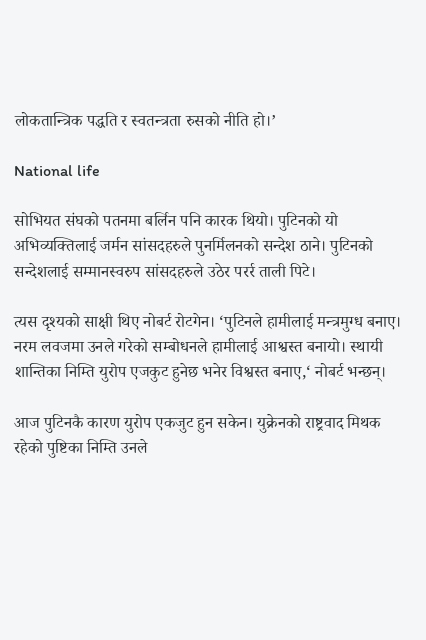लोकतान्त्रिक पद्धति र स्वतन्त्रता रुसको नीति हो।’

National life

सोभियत संघको पतनमा बर्लिन पनि कारक थियो। पुटिनको यो अभिव्यक्तिलाई जर्मन सांसदहरुले पुनर्मिलनको सन्देश ठाने। पुटिनको सन्देशलाई सम्मानस्वरुप सांसदहरुले उठेर परर्र ताली पिटे।

त्यस दृश्यको साक्षी थिए नोबर्ट रोटगेन। ‘पुटिनले हामीलाई मन्त्रमुग्ध बनाए। नरम लवजमा उनले गरेको सम्बोधनले हामीलाई आश्वस्त बनायो। स्थायी शान्तिका निम्ति युरोप एजकुट हुनेछ भनेर विश्वस्त बनाए,‘ नोबर्ट भन्छन्।

आज पुटिनकै कारण युरोप एकजुट हुन सकेन। युक्रेनको राष्ट्रवाद मिथक रहेको पुष्टिका निम्ति उनले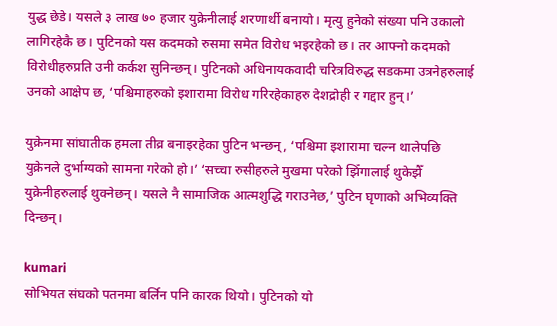युद्ध छेडे। यसले ३ लाख ७० हजार युक्रेनीलाई शरणार्थी बनायो। मृत्यु हुनेको संख्या पनि उकालो लागिरहेकै छ। पुटिनको यस कदमको रुसमा समेत विरोध भइरहेको छ। तर आफ्नो कदमको विरोधीहरुप्रति उनी कर्कश सुनिन्छन्। पुटिनको अधिनायकवादी चरित्रविरुद्ध सडकमा उत्रनेहरुलाई उनको आक्षेप छ, ‘पश्चिमाहरुको इशारामा विरोध गरिरहेकाहरु देशद्रोही र गद्दार हुन्।’

युक्रेनमा सांघातीक हमला तीव्र बनाइरहेका पुटिन भन्छन्, ‘पश्चिमा इशारामा चल्न थालेपछि युक्रेनले दुर्भाग्यको सामना गरेको हो।’ ‘सच्चा रुसीहरुले मुखमा परेको झिँगालाई थुकेझैँ युक्रेनीहरुलाई थुक्नेछन्। यसले नै सामाजिक आत्मशुद्धि गराउनेछ,’ पुटिन घृणाको अभिव्यक्ति दिन्छन्।

kumari
सोभियत संघको पतनमा बर्लिन पनि कारक थियो। पुटिनको यो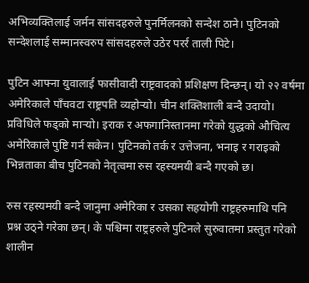अभिव्यक्तिलाई जर्मन सांसदहरुले पुनर्मिलनको सन्देश ठाने। पुटिनको सन्देशलाई सम्मानस्वरुप सांसदहरुले उठेर परर्र ताली पिटे।

पुटिन आफ्ना युवालाई फासीवादी राष्ट्रवादको प्रशिक्षण दिन्छन्। यो २२ वर्षमा अमेरिकाले पाँचवटा राष्ट्रपति व्यहोर्‍यो। चीन शक्तिशाली बन्दै उदायो। प्रविधिले फड्को मार्‍यो। इराक र अफगानिस्तानमा गरेको युद्धको औचित्य अमेरिकाले पुष्टि गर्न सकेन। पुटिनको तर्क र उत्तेजना, भनाइ र गराइको भिन्नताका बीच पुटिनको नेतृत्वमा रुस रहस्यमयी बन्दै गएको छ।

रुस रहस्यमयी बन्दै जानुमा अमेरिका र उसका सहयोगी राष्ट्रहरुमाथि पनि प्रश्न उठ्ने गरेका छन्। के पश्चिमा राष्ट्रहरुले पुटिनले सुरुवातमा प्रस्तुत गरेको शालीन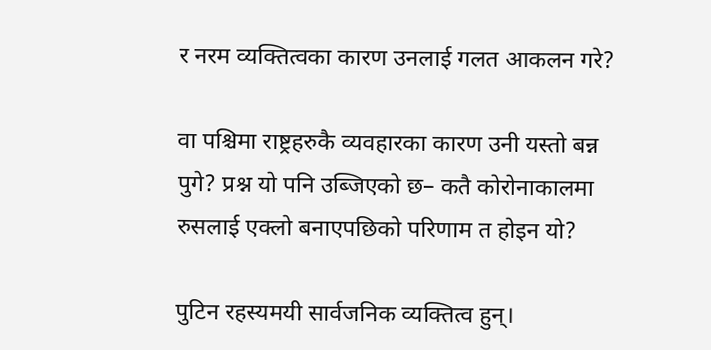र नरम व्यक्तित्वका कारण उनलाई गलत आकलन गरे?

वा पश्चिमा राष्ट्रहरुकै व्यवहारका कारण उनी यस्तो बन्न पुगे? प्रश्न यो पनि उब्जिएको छ– कतै कोरोनाकालमा रुसलाई एक्लो बनाएपछिको परिणाम त होइन यो?

पुटिन रहस्यमयी सार्वजनिक व्यक्तित्व हुन्।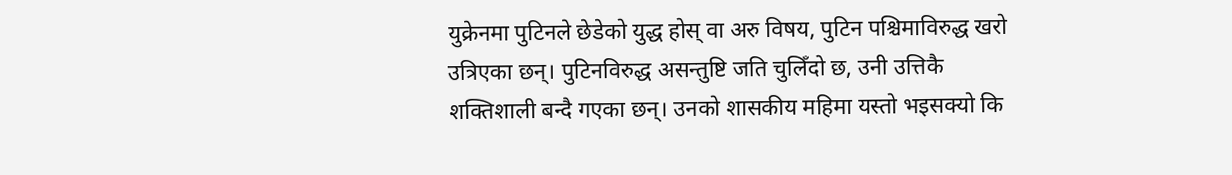युक्रेनमा पुटिनले छेडेको युद्ध होस् वा अरु विषय, पुटिन पश्चिमाविरुद्ध खरो उत्रिएका छन्। पुटिनविरुद्ध असन्तुष्टि जति चुलिँदो छ, उनी उत्तिकै शक्तिशाली बन्दै गएका छन्। उनको शासकीय महिमा यस्तो भइसक्यो कि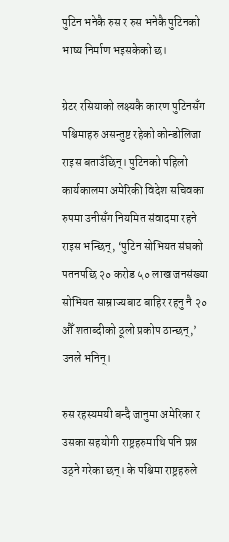पुटिन भनेकै रुस र रुस भनेकै पुटिनको भाष्य निर्माण भइसकेको छ।

ग्रेटर रसियाको लक्ष्यकै कारण पुटिनसँग पश्चिमाहरु असन्तुष्ट रहेको कोन्डोलिजा राइस बताउँछिन्। पुटिनको पहिलो कार्यकालमा अमेरिकी विदेश सचिवका रुपमा उनीसँग नियमित संवादमा रहने राइस भन्छिन्, ‘पुटिन सोभियत संघको पतनपछि २० करोड ५० लाख जनसंख्या सोभियत साम्राज्यबाट बाहिर रहनु नै २० औँ शताब्दीको ठूलो प्रकोप ठान्छन्,’ उनले भनिन्।

रुस रहस्यमयी बन्दै जानुमा अमेरिका र उसका सहयोगी राष्ट्रहरुमाथि पनि प्रश्न उठ्ने गरेका छन्। के पश्चिमा राष्ट्रहरुले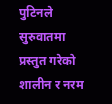पुटिनले सुरुवातमा प्रस्तुत गरेको शालीन र नरम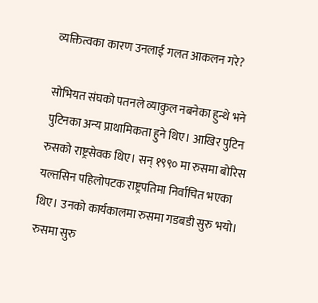व्यक्तित्वका कारण उनलाई गलत आकलन गरे?

सोभियत संघको पतनले व्याकुल नबनेका हुन्थे भने पुटिनका अन्य प्राथामिकता हुने थिए। आखिर पुटिन रुसको राष्ट्रसेवक थिए। सन् १९९० मा रुसमा बोरिस यल्तसिन पहिलोपटक राष्ट्रपतिमा निर्वाचित भएका थिए। उनको कार्यकालमा रुसमा गडबडी सुरु भयो। रुसमा सुरु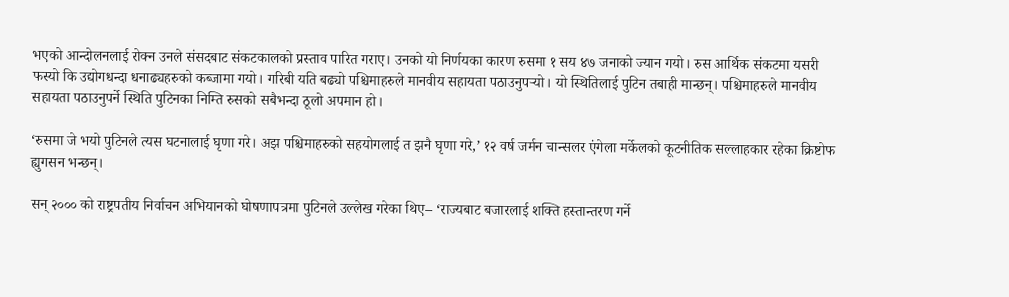भएको आन्दोलनलाई रोक्न उनले संसदबाट संकटकालको प्रस्ताव पारित गराए। उनको यो निर्णयका कारण रुसमा १ सय ४७ जनाको ज्यान गयो। रुस आर्थिक संकटमा यसरी फस्यो कि उद्योगधन्दा धनाढ्यहरुको कब्जामा गयो। गरिबी यति बढ्यो पश्चिमाहरुले मानवीय सहायता पठाउनुपर्‍यो। यो स्थितिलाई पुटिन तबाही मान्छन्। पश्चिमाहरुले मानवीय सहायता पठाउनुपर्ने स्थिति पुटिनका निम्ति रुसको सबैभन्दा ठूलो अपमान हो।

‘रुसमा जे भयो पुटिनले त्यस घटनालाई घृणा गरे। अझ पश्चिमाहरुको सहयोगलाई त झनै घृणा गरे,’ १२ वर्ष जर्मन चान्सलर एंगेला मर्केलको कूटनीतिक सल्लाहकार रहेका क्रिष्टोफ ह्युगसन भन्छन्।

सन् २००० को राष्ट्रपतीय निर्वाचन अभियानको घोषणापत्रमा पुटिनले उल्लेख गरेका थिए– ‘राज्यबाट बजारलाई शक्ति हस्तान्तरण गर्ने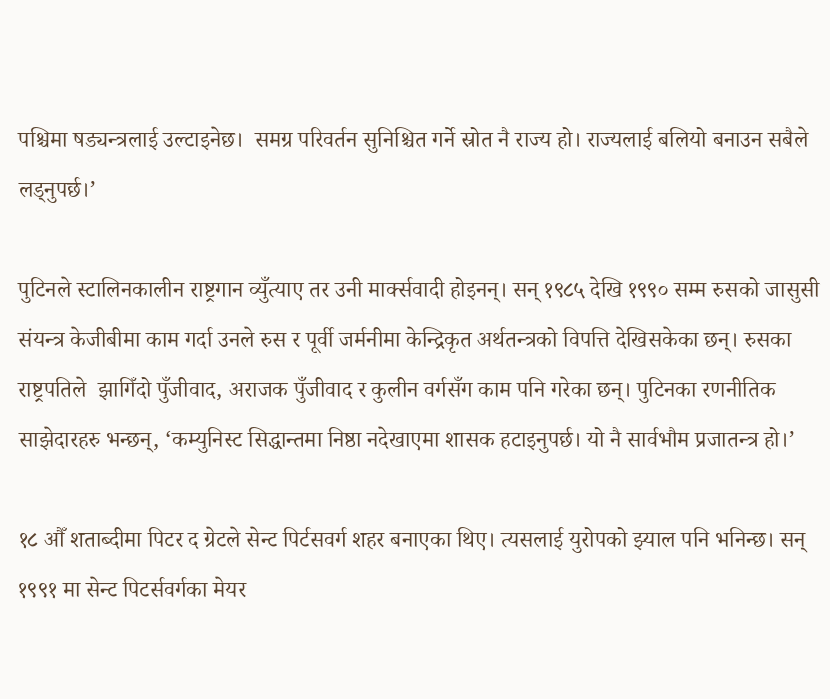पश्चिमा षड्यन्त्रलाई उल्टाइनेछ।  समग्र परिवर्तन सुनिश्चित गर्ने स्रोत नै राज्य हो। राज्यलाई बलियो बनाउन सबैले लड्नुपर्छ।’

पुटिनले स्टालिनकालीन राष्ट्रगान व्युँत्याए तर उनी मार्क्सवादी होइनन्। सन् १९८५ देखि १९९० सम्म रुसको जासुसी संयन्त्र केजीबीमा काम गर्दा उनले रुस र पूर्वी जर्मनीमा केन्द्रिकृत अर्थतन्त्रको विपत्ति देखिसकेका छन्। रुसका राष्ट्रपतिले  झागिँदो पुँजीवाद, अराजक पुँजीवाद र कुलीन वर्गसँग काम पनि गरेका छन्। पुटिनका रणनीतिक साझेदारहरु भन्छन्, ‘कम्युनिस्ट सिद्धान्तमा निष्ठा नदेखाएमा शासक हटाइनुपर्छ। यो नै सार्वभौम प्रजातन्त्र हो।’

१८ औँ शताब्दीमा पिटर द ग्रेटले सेन्ट पिर्टसवर्ग शहर बनाएका थिए। त्यसलाई युरोपको झ्याल पनि भनिन्छ। सन् १९९१ मा सेन्ट पिटर्सवर्गका मेयर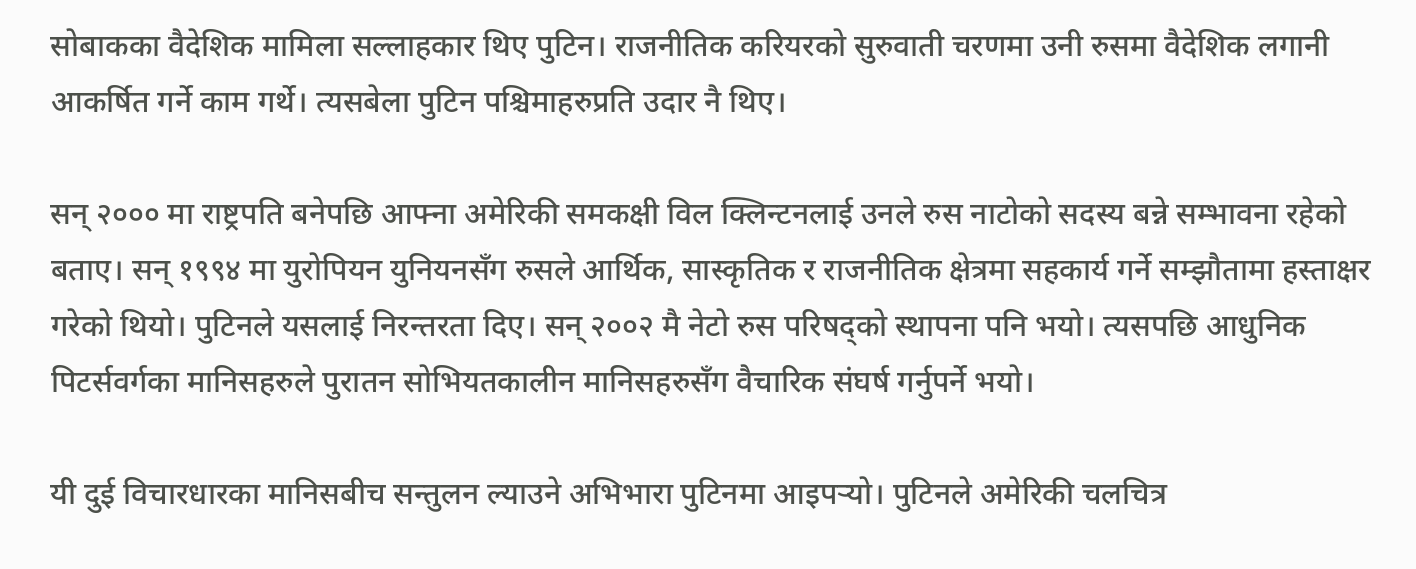सोबाकका वैदेशिक मामिला सल्लाहकार थिए पुटिन। राजनीतिक करियरको सुरुवाती चरणमा उनी रुसमा वैदेशिक लगानी आकर्षित गर्ने काम गर्थे। त्यसबेला पुटिन पश्चिमाहरुप्रति उदार नै थिए।

सन् २००० मा राष्ट्रपति बनेपछि आफ्ना अमेरिकी समकक्षी विल क्लिन्टनलाई उनले रुस नाटोको सदस्य बन्ने सम्भावना रहेको बताए। सन् १९९४ मा युरोपियन युनियनसँग रुसले आर्थिक, सास्कृतिक र राजनीतिक क्षेत्रमा सहकार्य गर्ने सम्झौतामा हस्ताक्षर गरेको थियो। पुटिनले यसलाई निरन्तरता दिए। सन् २००२ मै नेटो रुस परिषद्को स्थापना पनि भयो। त्यसपछि आधुनिक पिटर्सवर्गका मानिसहरुले पुरातन सोभियतकालीन मानिसहरुसँग वैचारिक संघर्ष गर्नुपर्ने भयो।

यी दुई विचारधारका मानिसबीच सन्तुलन ल्याउने अभिभारा पुटिनमा आइपर्‍यो। पुटिनले अमेरिकी चलचित्र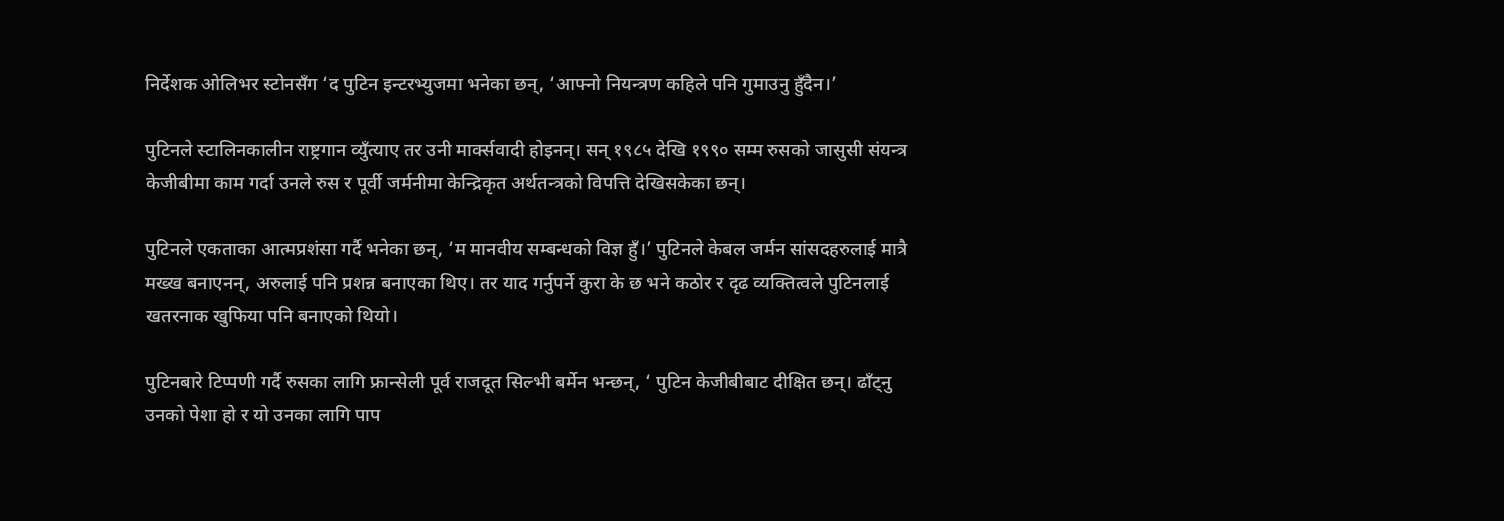निर्देशक ओलिभर स्टोनसँग ‘द पुटिन इन्टरभ्युजमा भनेका छन्, ‘आफ्नो नियन्त्रण कहिले पनि गुमाउनु हुँदैन।’

पुटिनले स्टालिनकालीन राष्ट्रगान व्युँत्याए तर उनी मार्क्सवादी होइनन्। सन् १९८५ देखि १९९० सम्म रुसको जासुसी संयन्त्र केजीबीमा काम गर्दा उनले रुस र पूर्वी जर्मनीमा केन्द्रिकृत अर्थतन्त्रको विपत्ति देखिसकेका छन्।

पुटिनले एकताका आत्मप्रशंसा गर्दै भनेका छन्, ‘म मानवीय सम्बन्धको विज्ञ हुँ।’ पुटिनले केबल जर्मन सांसदहरुलाई मात्रै मख्ख बनाएनन्, अरुलाई पनि प्रशन्न बनाएका थिए। तर याद गर्नुपर्ने कुरा के छ भने कठोर र दृढ व्यक्तित्वले पुटिनलाई खतरनाक खुफिया पनि बनाएको थियो।

पुटिनबारे टिप्पणी गर्दै रुसका लागि फ्रान्सेली पूर्व राजदूत सिल्भी बर्मेन भन्छन्, ‘ पुटिन केजीबीबाट दीक्षित छन्। ढाँट्नु उनको पेशा हो र यो उनका लागि पाप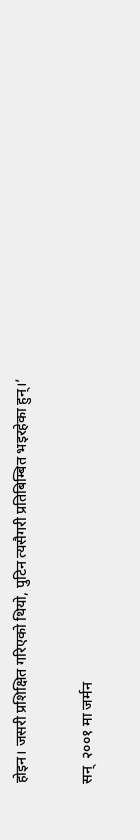होइन। जसरी प्रशिक्षित गरिएको थियो, पुटिन त्यसैगरी प्रतिबिम्बित भइरहेका हुन्।’

सन्  २००१ मा जर्मन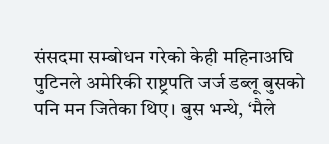संसदमा सम्बोधन गरेको केही महिनाअघि पुटिनले अमेरिकी राष्ट्रपति जर्ज डब्लू बुसको पनि मन जितेका थिए। बुस भन्थे, ‘मैले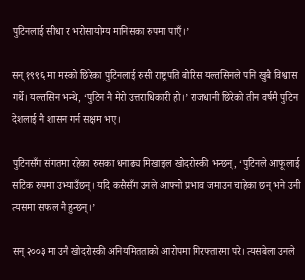पुटिनलाई सीधा र भरोसायोग्य मानिसका रुपमा पाएँ।’

सन् १९९६ मा मस्को छिरेका पुटिनलाई रुसी राष्ट्रपति बोरिस यल्तसिनले पनि खुबै विश्वास गर्थे। यल्तसिन भन्थे, ‘पुटिन नै मेरो उत्तराधिकारी हो।’ राजधानी छिरेको तीन वर्षमै पुटिन देशलाई नै शासन गर्न सक्षम भए।

पुटिनसँग संगतमा रहेका रुसका धनाढ्य मिखाइल खोदरोस्की भन्छन्, ‘पुटिनले आफूलाई सटिक रुपमा उभ्याउँछन्। यदि कसैसँग उनले आफ्नो प्रभाव जमाउन चाहेका छन् भने उनी त्यसमा सफल नै हुन्छन्।’

सन् २००३ मा उनै खोदरोस्की अनियमितताको आरोपमा गिरफ्तारमा परे। त्यसबेला उनले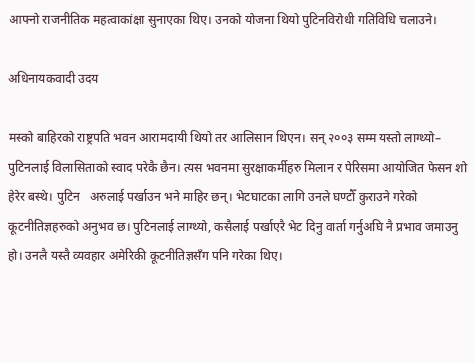आफ्नो राजनीतिक महत्वाकांक्षा सुनाएका थिए। उनको योजना थियो पुटिनविरोधी गतिविधि चलाउने।

अधिनायकवादी उदय

मस्को बाहिरको राष्ट्रपति भवन आरामदायी थियो तर आलिसान थिएन। सन् २००३ सम्म यस्तो लाग्थ्यो– पुटिनलाई विलासिताको स्वाद परेकै छैन। त्यस भवनमा सुरक्षाकर्मीहरु मिलान र पेरिसमा आयोजित फेसन शो हेरेर बस्थे। पुटिन   अरुलाई पर्खाउन भने माहिर छन्। भेटघाटका लागि उनले घण्टौँ कुराउने गरेको कूटनीतिज्ञहरुको अनुभव छ। पुटिनलाई लाग्थ्यो, कसैलाई पर्खाएरै भेट दिनु वार्ता गर्नुअघि नै प्रभाव जमाउनु हो। उनलै यस्तै व्यवहार अमेरिकी कूटनीतिज्ञसँग पनि गरेका थिए।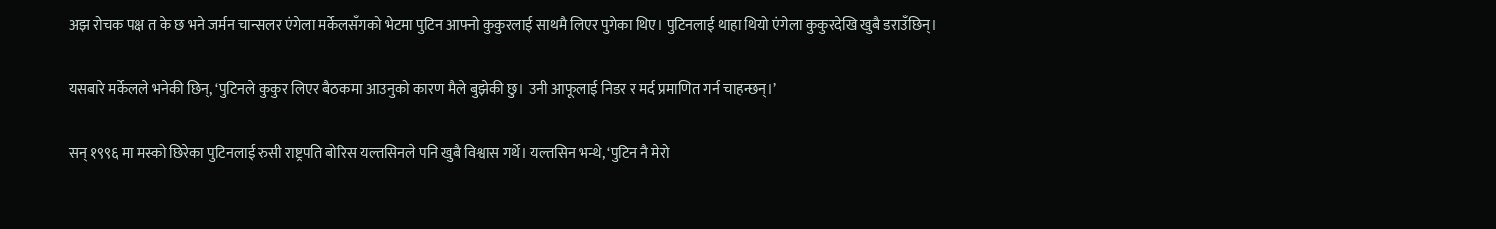अझ रोचक पक्ष त के छ भने जर्मन चान्सलर एंगेला मर्केलसँगको भेटमा पुटिन आफ्‍नो कुकुरलाई साथमै लिएर पुगेका थिए। पुटिनलाई थाहा थियो एंगेला कुकुरदेखि खुबै डराउँछिन्।

यसबारे मर्केलले भनेकी छिन्, ‘पुटिनले कुकुर लिएर बैठकमा आउनुको कारण मैले बुझेकी छु। उनी आफूलाई निडर र मर्द प्रमाणित गर्न चाहन्छन्।’

सन् १९९६ मा मस्को छिरेका पुटिनलाई रुसी राष्ट्रपति बोरिस यल्तसिनले पनि खुबै विश्वास गर्थे। यल्तसिन भन्थे, ‘पुटिन नै मेरो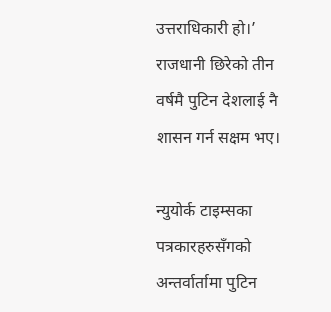उत्तराधिकारी हो।’ राजधानी छिरेको तीन वर्षमै पुटिन देशलाई नै शासन गर्न सक्षम भए।

न्युयोर्क टाइम्सका पत्रकारहरुसँगको अन्तर्वार्तामा पुटिन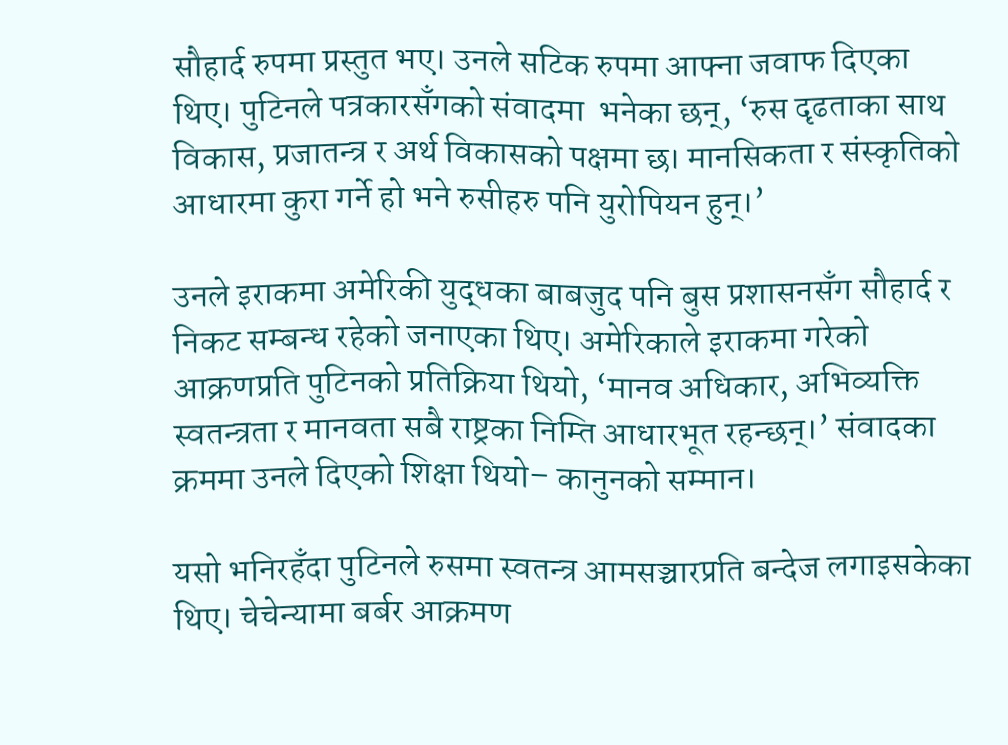सौहार्द रुपमा प्रस्तुत भए। उनले सटिक रुपमा आफ्ना जवाफ दिएका थिए। पुटिनले पत्रकारसँगको संवादमा  भनेका छन्, ‘रुस दृढताका साथ विकास, प्रजातन्त्र र अर्थ विकासको पक्षमा छ। मानसिकता र संस्कृतिको आधारमा कुरा गर्ने हो भने रुसीहरु पनि युरोपियन हुन्।’

उनले इराकमा अमेरिकी युद्धका बाबजुद पनि बुस प्रशासनसँग सौहार्द र निकट सम्बन्ध रहेको जनाएका थिए। अमेरिकाले इराकमा गरेको आक्रणप्रति पुटिनको प्रतिक्रिया थियो, ‘मानव अधिकार, अभिव्यक्ति स्‍वतन्त्रता र मानवता सबै राष्ट्रका निम्ति आधारभूत रहन्छन्।’ संवादका क्रममा उनले दिएको शिक्षा थियो– कानुनको सम्मान।

यसो भनिरहँदा पुटिनले रुसमा स्वतन्त्र आमसञ्चारप्रति बन्देज लगाइसकेका थिए। चेचेन्यामा बर्बर आक्रमण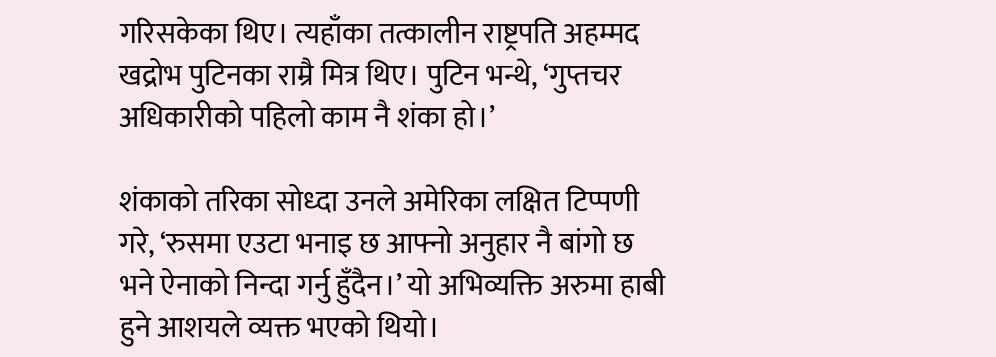गरिसकेका थिए। त्यहाँका तत्कालीन राष्ट्रपति अहम्मद खद्रोभ पुटिनका राम्रै मित्र थिए। पुटिन भन्थे, ‘गुप्तचर अधिकारीको पहिलो काम नै शंका हो।’

शंकाको तरिका सोध्दा उनले अमेरिका लक्षित टिप्पणी गरे, ‘रुसमा एउटा भनाइ छ आफ्नो अनुहार नै बांगो छ भने ऐनाको निन्दा गर्नु हुँदैन।’ यो अभिव्यक्ति अरुमा हाबी हुने आशयले व्यक्त भएको थियो।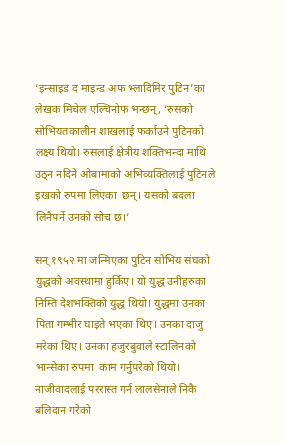‘इन्साइड द माइन्ड अफ भ्लादिमिर पुटिन’का लेखक मिचेल एल्चिनोफ भन्छन्, ‘रुसको सोभियतकालीन शाखलाई फर्काउने पुटिनको लक्ष्य थियो। रुसलाई क्षेत्रीय शक्तिभन्दा माथि उठ्न नदिने ओबामाको अभिव्यक्तिलाई पुटिनले इखको रुपमा लिएका  छन्। यसको बदला लिनैपर्ने उनको सोच छ।’

सन् १९५२ मा जन्मिएका पुटिन सोभिय संघको युद्धको अवस्थामा हुर्किए। यो युद्ध उनीहरुका निम्ति देशभक्तिको युद्ध थियो। युद्धमा उनका पिता गम्भीर घाइते भएका थिए। उनका दाजु मरेका थिए। उनका हजुरबुवाले स्टालिनको भान्सेका रुपमा  काम गर्नुपरेको थियो। नाजीवादलाई पररास्त गर्न लालसेनाले निकै बलिदान गरेको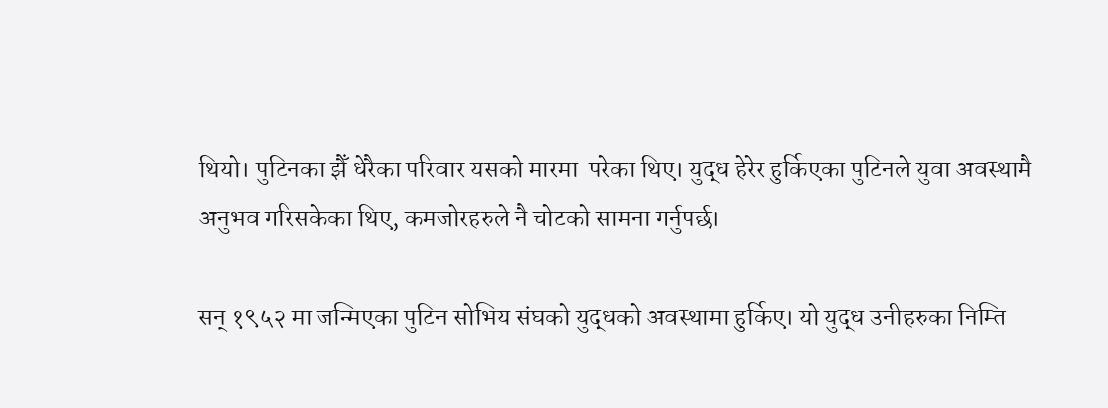थियो। पुटिनका झैँ धेरैका परिवार यसको मारमा  परेका थिए। युद्ध हेरेर हुर्किएका पुटिनले युवा अवस्थामै अनुभव गरिसकेका थिए, कमजोरहरुले नै चोटको सामना गर्नुपर्छ।

सन् १९५२ मा जन्मिएका पुटिन सोभिय संघको युद्धको अवस्थामा हुर्किए। यो युद्ध उनीहरुका निम्ति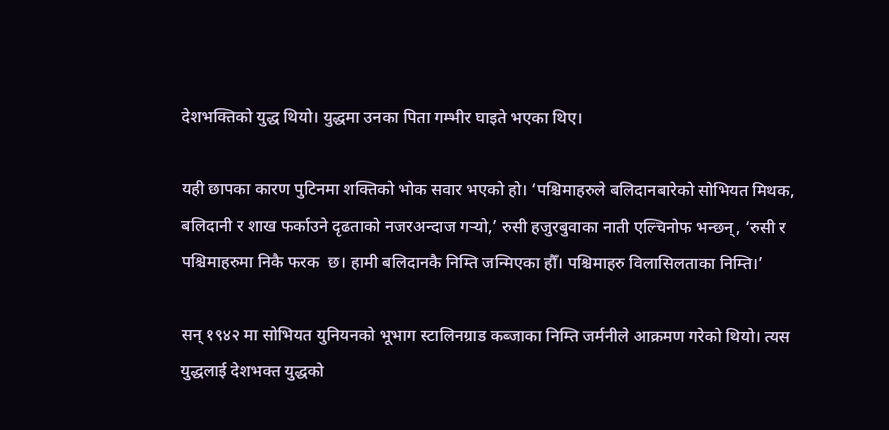देशभक्तिको युद्ध थियो। युद्धमा उनका पिता गम्भीर घाइते भएका थिए।

यही छापका कारण पुटिनमा शक्तिको भोक सवार भएको हो। ‘पश्चिमाहरुले बलिदानबारेको सोभियत मिथक, बलिदानी र शाख फर्काउने दृढताको नजरअन्दाज गर्‍यो,’ रुसी हजुरबुवाका नाती एल्चिनोफ भन्छन्, ‘रुसी र पश्चिमाहरुमा निकै फरक  छ। हामी बलिदानकै निम्ति जन्मिएका हौँ। पश्चिमाहरु विलासिलताका निम्ति।’

सन् १९४२ मा सोभियत युनियनको भूभाग स्टालिनग्राड कब्जाका निम्ति जर्मनीले आक्रमण गरेको थियो। त्यस युद्धलाई देशभक्त युद्धको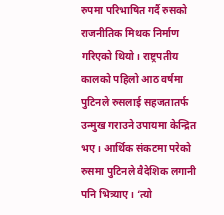रुपमा परिभाषित गर्दै रुसको राजनीतिक मिथक निर्माण गरिएको थियो। राष्ट्रपतीय कालको पहिलो आठ वर्षमा पुटिनले रुसलाई सहजतातर्फ उन्मुख गराउने उपायमा केन्द्रित भए। आर्थिक संकटमा परेको रुसमा पुटिनले वैदेशिक लगानी पनि भित्र्याए। ‘त्यो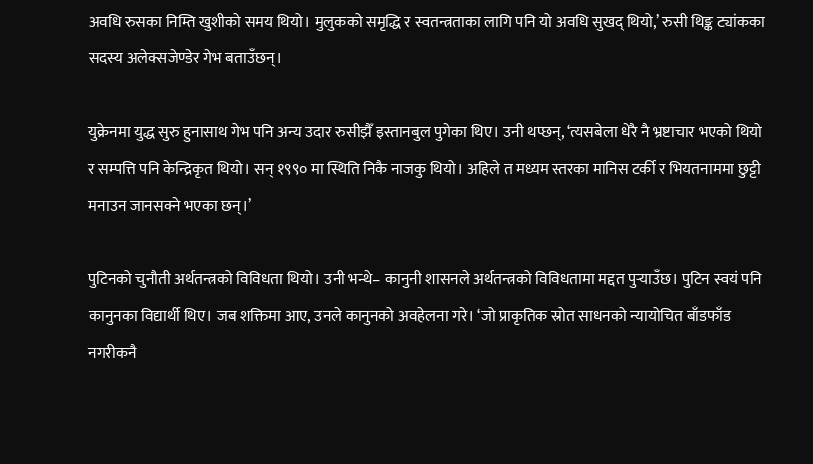अवधि रुसका निम्ति खुशीको समय थियो। मुलुकको समृद्धि र स्वतन्त्रताका लागि पनि यो अवधि सुखद् थियो,’ रुसी थिङ्क ट्यांकका सदस्य अलेक्सजेण्डेर गेभ बताउँछन्।

युक्रेनमा युद्ध सुरु हुनासाथ गेभ पनि अन्य उदार रुसीझैँ इस्तानबुल पुगेका थिए। उनी थप्छन्, ‘त्यसबेला धेरै नै भ्रष्टाचार भएको थियो र सम्पत्ति पनि केन्द्रिकृत थियो। सन् १९९० मा स्थिति निकै नाजकु थियो। अहिले त मध्यम स्तरका मानिस टर्की र भियतनाममा छुट्टी मनाउन जानसक्ने भएका छन्।’

पुटिनको चुनौती अर्थतन्त्रको विविधता थियो। उनी भन्थे– कानुनी शासनले अर्थतन्त्रको विविधतामा मद्दत पुर्‍याउँछ। पुटिन स्वयं पनि कानुनका विद्यार्थी थिए। जब शक्तिमा आए, उनले कानुनको अवहेलना गरे। ‘जो प्राकृतिक स्रोत साधनको न्यायोचित बाँडफाँड नगरीकनै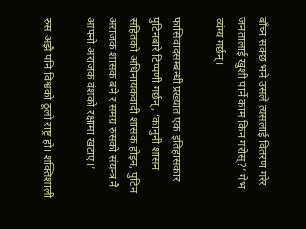बाँच्न सक्छ भने उसले त्यसलाई वितरण गरेर जनतालाई खुशी पार्ने काम किन गरोस्?’ गेभ व्यंग्य गर्छन्।

फासिवादसम्बन्धी प्रख्यात एक इतिहासकार पुटिनबारे टिप्पणी गर्छन्, ‘कानुनी शासन सहितको अधिनायकवादी शासक होइन, पुटिन अराजक शासक बने र समग्र रुसको संयन्त्र नै आफ्नो अराजक वंशको रक्षामा खटाए।’

रुस अझै पनि विश्वको ठूलो राष्ट्र हो। शक्तिशाली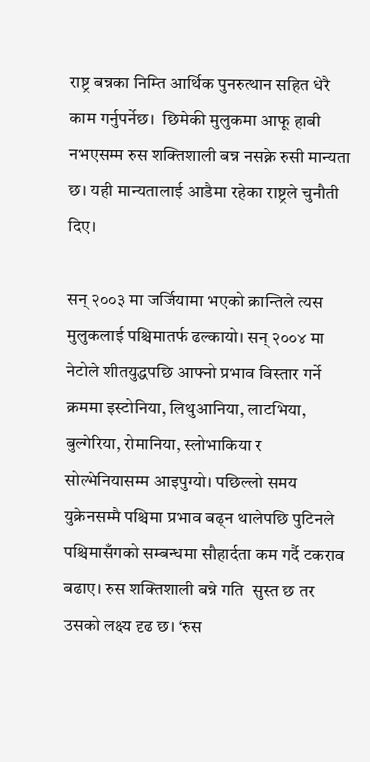राष्ट्र बन्नका निम्ति आर्थिक पुनरुत्थान सहित धेरै काम गर्नुपर्नेछ।  छिमेकी मुलुकमा आफू हाबी नभएसम्म रुस शक्तिशाली बन्न नसक्ने रुसी मान्यता छ। यही मान्यतालाई आडैमा रहेका राष्ट्रले चुनौती दिए।

सन् २००३ मा जर्जियामा भएको क्रान्तिले त्यस मुलुकलाई पश्चिमातर्फ ढल्कायो। सन् २००४ मा नेटोले शीतयुद्धपछि आफ्नो प्रभाव विस्तार गर्ने क्रममा इस्टोनिया, लिथुआनिया, लाटभिया, बुल्गेरिया, रोमानिया, स्लोभाकिया र सोल्भेनियासम्म आइपुग्यो। पछिल्लो समय युक्रेनसम्मै पश्चिमा प्रभाव बढ्न थालेपछि पुटिनले पश्चिमासँगको सम्बन्धमा सौहार्दता कम गर्दै टकराव बढाए। रुस शक्तिशाली बन्ने गति  सुस्त छ तर उसको लक्ष्य दृढ छ। ‘रुस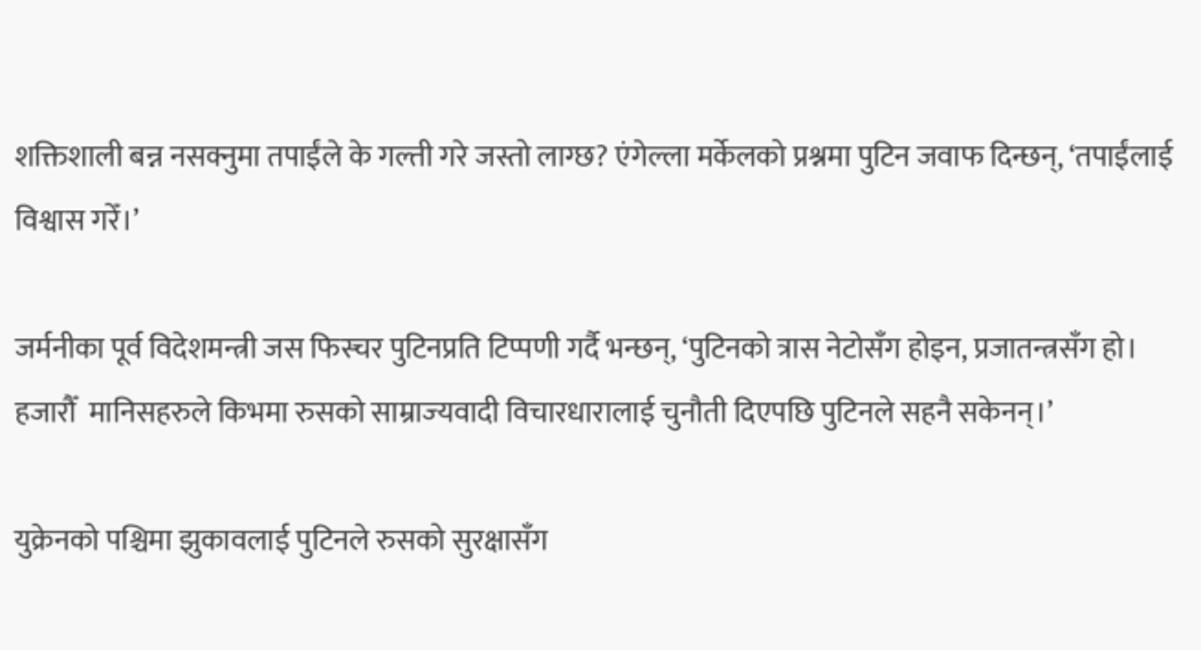शक्तिशाली बन्न नसक्नुमा तपाईंले के गल्ती गरे जस्तो लाग्छ? एंगेल्ला मर्केलको प्रश्नमा पुटिन जवाफ दिन्छन्, ‘तपाईंलाई विश्वास गरेँ।’

जर्मनीका पूर्व विदेशमन्त्री जस फिस्चर पुटिनप्रति टिप्पणी गर्दै भन्‍छन्, ‘पुटिनको त्रास नेटोसँग होइन, प्रजातन्त्रसँग हो। हजारौँ  मानिसहरुले किभमा रुसको साम्राज्‍यवादी विचारधारालाई चुनौती दिएपछि पुटिनले सहनै सकेनन्।’

युक्रेनको पश्चिमा झुकावलाई पुटिनले रुसको सुरक्षासँग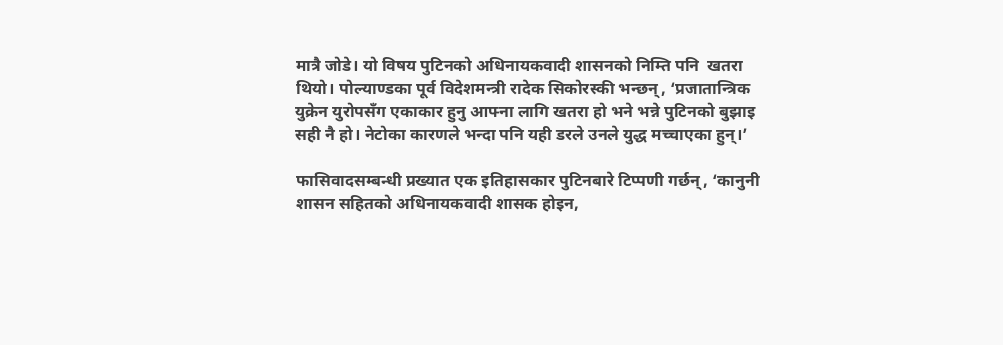मात्रै जोडे। यो विषय पुटिनको अधिनायकवादी शासनको निम्ति पनि  खतरा थियो। पोल्याण्डका पूर्व विदेशमन्त्री रादेक सिकोरस्की भन्छन्, ‘प्रजातान्त्रिक युक्रेन युरोपसँग एकाकार हुनु आफ्ना लागि खतरा हो भने भन्ने पुटिनको बुझाइ सही नै हो। नेटोका कारणले भन्दा पनि यही डरले उनले युद्ध मच्चाएका हुन्।’

फासिवादसम्बन्धी प्रख्यात एक इतिहासकार पुटिनबारे टिप्पणी गर्छन्, ‘कानुनी शासन सहितको अधिनायकवादी शासक होइन,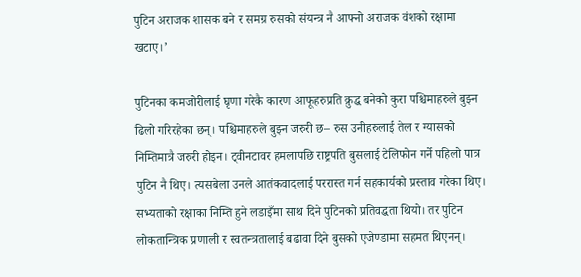पुटिन अराजक शासक बने र समग्र रुसको संयन्त्र नै आफ्नो अराजक वंशको रक्षामा खटाए।’

पुटिनका कमजोरीलाई घृणा गरेकै कारण आफूहरुप्रति क्रुद्ध बनेको कुरा पश्चिमाहरुले बुझ्न ढिलो गरिरहेका छन्। पश्चिमाहरुले बुझ्न जरुरी छ– रुस उनीहरुलाई तेल र ग्यासको निम्तिमात्रै जरुरी होइन। ट्वीनटावर हमलापछि राष्ट्रपति बुसलाई टेलिफोन गर्ने पहिलो पात्र पुटिन नै थिए। त्यसबेला उनले आतंकवादलाई पररास्त गर्न सहकार्यको प्रस्ताव गरेका थिए। सभ्यताको रक्षाका निम्ति हुने लडाइँमा साथ दिने पुटिनको प्रतिवद्धता थियो। तर पुटिन लोकतान्त्रिक प्रणाली र स्वतन्त्रतालाई बढावा दिने बुसको एजेण्डामा सहमत थिएनन्।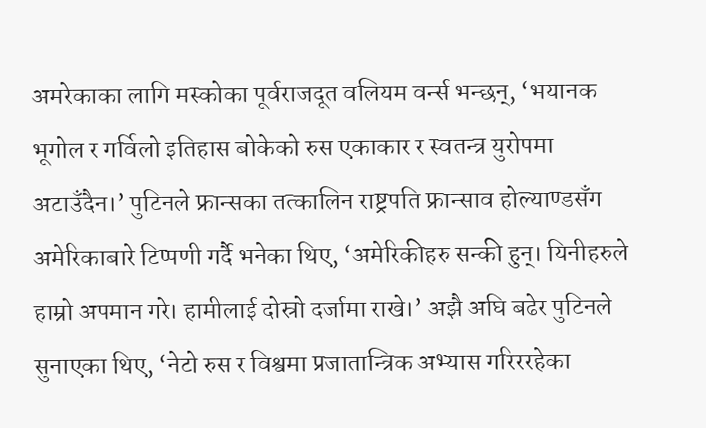अमरेकाका लागि मस्कोका पूर्वराजदूत वलियम वर्न्स भन्छन्, ‘भयानक भूगोल र गर्विलो इतिहास बोकेको रुस एकाकार र स्वतन्त्र युरोपमा अटाउँदैन।’ पुटिनले फ्रान्सका तत्कालिन राष्ट्रपति फ्रान्साव होल्याण्डसँग अमेरिकाबारे टिप्पणी गर्दै भनेका थिए, ‘अमेरिकीहरु सन्की हुन्। यिनीहरुले हाम्रो अपमान गरे। हामीलाई दोस्रो दर्जामा राखे।’ अझै अघि बढेर पुटिनले सुनाएका थिए, ‘नेटो रुस र विश्वमा प्रजातान्त्रिक अभ्यास गरिररहेका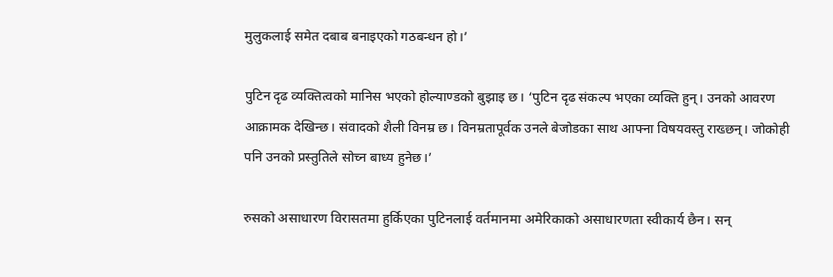मुलुकलाई समेत दबाब बनाइएको गठबन्धन हो।’

पुटिन दृढ व्यक्तित्वको मानिस भएको होल्याण्डको बुझाइ छ। ‘पुटिन दृढ संकल्प भएका व्यक्ति हुन्। उनको आवरण आक्रामक देखिन्छ। संवादको शैली विनम्र छ। विनम्रतापूर्वक उनले बेजोडका साथ आफ्ना विषयवस्तु राख्छन्। जोकोही पनि उनको प्रस्तुतिले सोच्न बाध्य हुनेछ।’

रुसको असाधारण विरासतमा हुर्किएका पुटिनलाई वर्तमानमा अमेरिकाको असाधारणता स्वीकार्य छैन। सन्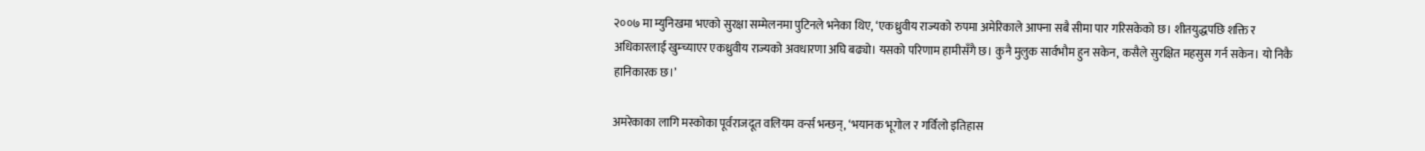२००७ मा म्युनिखमा भएको सुरक्षा सम्मेलनमा पुटिनले भनेका थिए, ‘एकध्रुवीय राज्यको रुपमा अमेरिकाले आफ्ना सबै सीमा पार गरिसकेको छ। शीतयुद्धपछि शक्ति र अधिकारलाई खुम्च्याएर एकध्रुवीय राज्यको अवधारणा अघि बढ्यो। यसको परिणाम हामीसँगै छ। कुनै मुलुक सार्वभौम हुन सकेन, कसैले सुरक्षित महसुस गर्न सकेन। यो निकै हानिकारक छ।’

अमरेकाका लागि मस्कोका पूर्वराजदूत वलियम वर्न्स भन्छन्, ‘भयानक भूगोल र गर्विलो इतिहास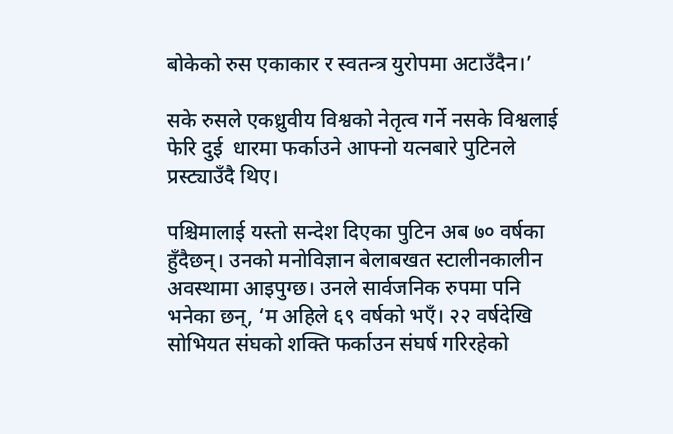बोकेको रुस एकाकार र स्वतन्त्र युरोपमा अटाउँदैन।’

सके रुसले एकध्रुवीय विश्वको नेतृत्व गर्ने नसके विश्वलाई फेरि दुई  धारमा फर्काउने आफ्नो यत्नबारे पुटिनले प्रस्ट्याउँदै थिए।

पश्चिमालाई यस्तो सन्देश दिएका पुटिन अब ७० वर्षका हुँदैछन्। उनको मनोविज्ञान बेलाबखत स्टालीनकालीन अवस्थामा आइपुग्छ। उनले सार्वजनिक रुपमा पनि भनेका छन्, ‘म अहिले ६९ वर्षको भएँ। २२ वर्षदेखि सोभियत संघको शक्ति फर्काउन संघर्ष गरिरहेको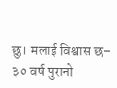छु। मलाई विश्वास छ– ३० वर्ष पुरानो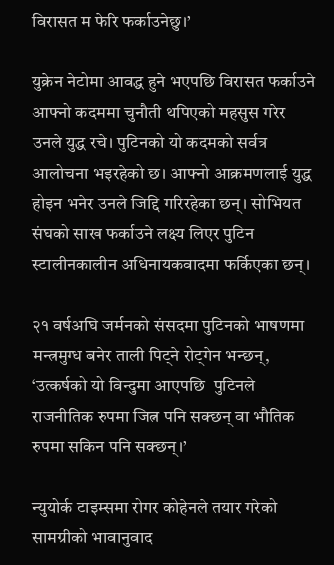विरासत म फेरि फर्काउनेछु।’

युक्रेन नेटोमा आवद्ध हुने भएपछि विरासत फर्काउने आफ्नो कदममा चुनौती थपिएको महसुस गरेर उनले युद्ध रचे। पुटिनको यो कदमको सर्वत्र आलोचना भइरहेको छ। आफ्नो आक्रमणलाई युद्ध होइन भनेर उनले जिद्दि गरिरहेका छन्। सोभियत संघको साख फर्काउने लक्ष्य लिएर पुटिन स्टालीनकालीन अधिनायकवादमा फर्किएका छन्।

२१ वर्षअघि जर्मनको संसदमा पुटिनको भाषणमा मन्त्रमुग्ध बनेर ताली पिट्ने रोट्गेन भन्छन्, ‘उत्कर्षको यो विन्दुमा आएपछि  पुटिनले राजनीतिक रुपमा जित्न पनि सक्छन् वा भौतिक रुपमा सकिन पनि सक्छन्।’

न्युयोर्क टाइम्समा रोगर कोहेनले तयार गरेको सामग्रीको भावानुवाद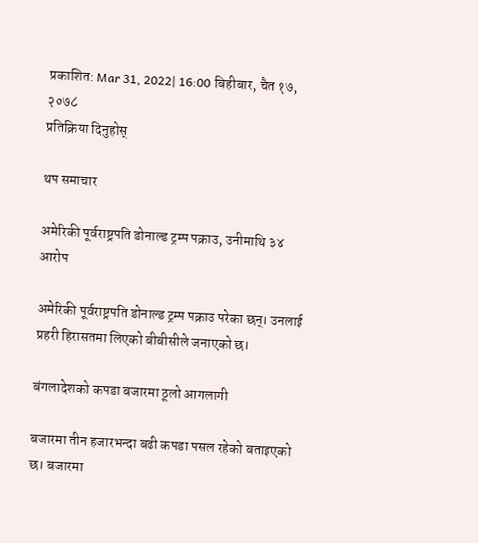प्रकाशित: Mar 31, 2022| 16:00 बिहीबार, चैत १७, २०७८
प्रतिक्रिया दिनुहोस्

थप समाचार

अमेरिकी पूर्वराष्ट्रपति डोनाल्ड ट्रम्प पक्राउ, उनीमाथि ३४ आरोप

अमेरिकी पूर्वराष्ट्रपति डोनाल्ड ट्रम्प पक्राउ परेका छन्। उनलाई प्रहरी हिरासतमा लिएको बीबीसीले जनाएको छ।

बंगलादेशको कपडा बजारमा ठूलो आगलागी

बजारमा तीन हजारभन्दा बढी कपडा पसल रहेको बताइएको छ। बजारमा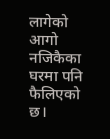लागेको आगो नजिकैका घरमा पनि फैलिएको छ।